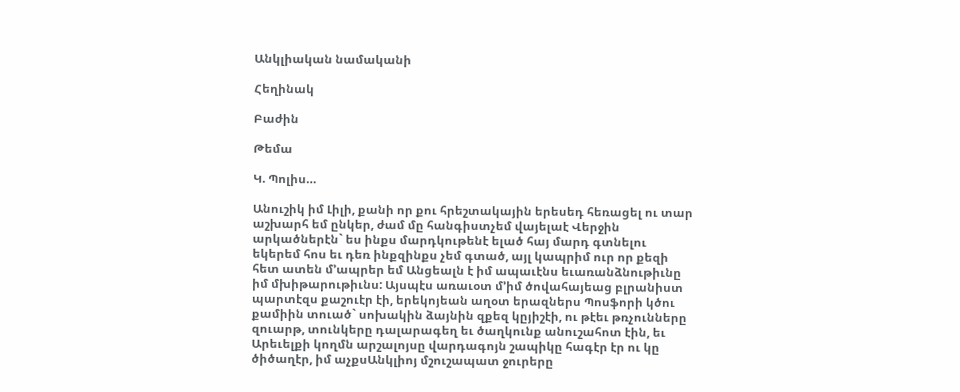Անկլիական նամականի

Հեղինակ

Բաժին

Թեմա

Կ. Պոլիս…

Անուշիկ իմ Լիլի, քանի որ քու հրեշտակային երեսեդ հեռացել ու տար աշխարհ եմ ընկեր, ժամ մը հանգիստչեմ վայելաէ Վերջին արկածներէն` ես ինքս մարդկութենէ ելած հայ մարդ գտնելու եկերեմ հոս եւ դեռ ինքզինքս չեմ գտած, այլ կապրիմ ուր որ քեզի հետ ատեն մ’ապրեր եմ Անցեալն է իմ ապաւէնս եւառանձնութիւնը իմ մխիթարութիւնս: Այսպէս առաւօտ մ’իմ ծովահայեաց բլրանիստ պարտէզս քաշուէր էի, երեկոյեան աղօտ երազներս Պոսֆորի կծու քամիին տուած` սոխակին ձայնին զքեզ կըյիշէի, ու թէեւ թռչունները զուարթ, տունկերը դալարագեղ եւ ծաղկունք անուշահոտ էին, եւ Արեւելքի կողմն արշալոյսը վարդագոյն շապիկը հագէր էր ու կը ծիծաղէր, իմ աչքսԱնկլիոյ մշուշապատ ջուրերը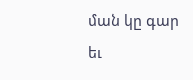ման կը գար եւ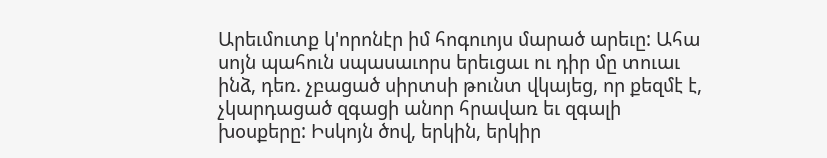Արեւմուտք կ'որոնէր իմ հոգուոյս մարած արեւը: Ահա սոյն պահուն սպասաւորս երեւցաւ ու դիր մը տուաւ ինձ, դեռ. չբացած սիրտսի թունտ վկայեց, որ քեզմէ է, չկարդացած զգացի անոր հրավառ եւ զգալի խօսքերը: Իսկոյն ծով, երկին, երկիր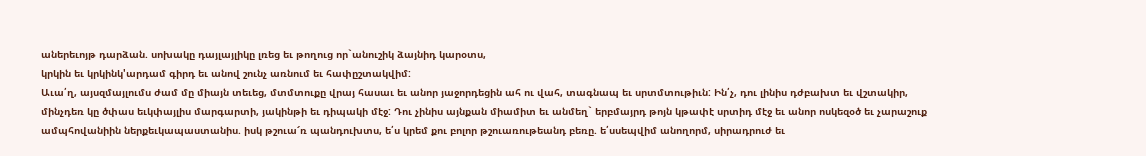աներեւոյթ դարձան. սոխակը դայլայլիկը լռեց եւ թողուց որ`անուշիկ ձայնիդ կարօտս,
կրկին եւ կրկինկ'արդամ գիրդ եւ անով շունչ առնում եւ հափըշտակվիմ:
Աւա՛ղ, այսզմայլումս ժամ մը միայն տեւեց, մտմտուքը վրայ հասաւ եւ անոր յաջորդեցին ահ ու վահ, տագնապ եւ սրտմտութիւն: Ին՛չ, դու լինիս դժբախտ եւ վշտակիր, մինչդեռ կը ծփաս եւկփայլիս մարգարտի, յակինթի եւ դիպակի մէջ: Դու չինիս այնքան միամիտ եւ անմեղ` երբմայրդ թոյն կթափէ սրտիդ մէջ եւ անոր ոսկեզօծ եւ չարաշուք ամպհովանիին ներքեւկապաստանիս. իսկ թշուա՜ռ պանդուխտս, ե՛ս կրեմ քու բոլոր թշուառութեանդ բեռը. ե՛սսեպվիմ անողորմ, սիրադրուժ եւ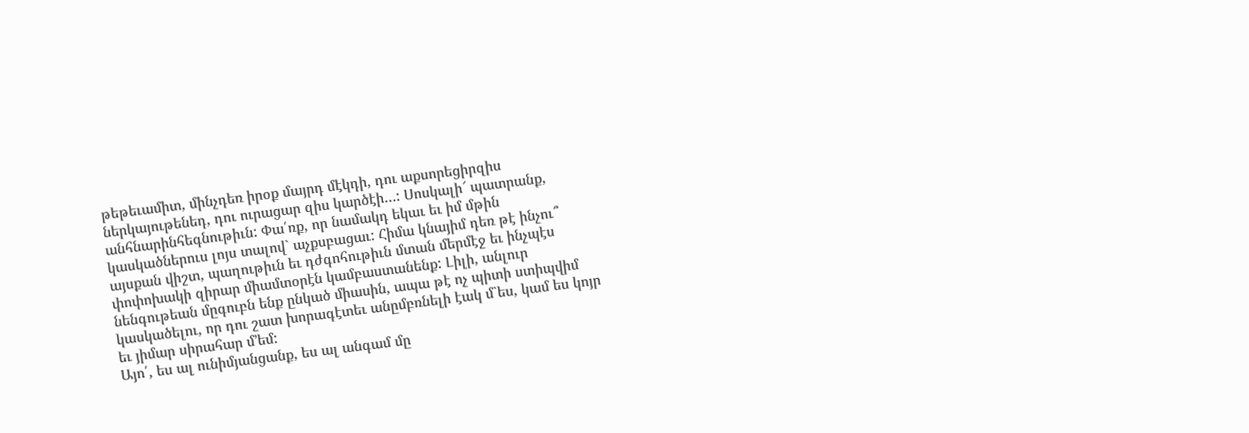թեթեւամիտ, մինչդեռ իրօք մայրդ մէկդի, դու աքսորեցիրզիս ներկայութենեդ, դու ուրացար զիս կարծէի…: Սոսկալի՜ պատրանք, անհնարինհեգնութիւն: Փա՛ռք, որ նամակդ եկաւ եւ իմ մթին կասկածներուս լոյս տալով` աչքսբացաւ: Հիմա կնայիմ դեռ թէ ինչու՞ այսքան վիշտ, պաղութիւն եւ դժգոհութիւն մտան մերմէջ եւ ինչպէս փոփոխակի զիրար միամտօրէն կամբաստանենք: Լիլի, անլուր նենգութեան մըգուբն ենք ընկած միասին, ապա թէ ոչ պիտի ստիպվիմ կասկածելու, որ դու շատ խորագէտեւ անըմբռնելի էակ մ`ես, կամ ես կոյր եւ յիմար սիրահար մ’եմ:
Այո՛, ես ալ ունիմյանցանք, ես ալ անգամ մը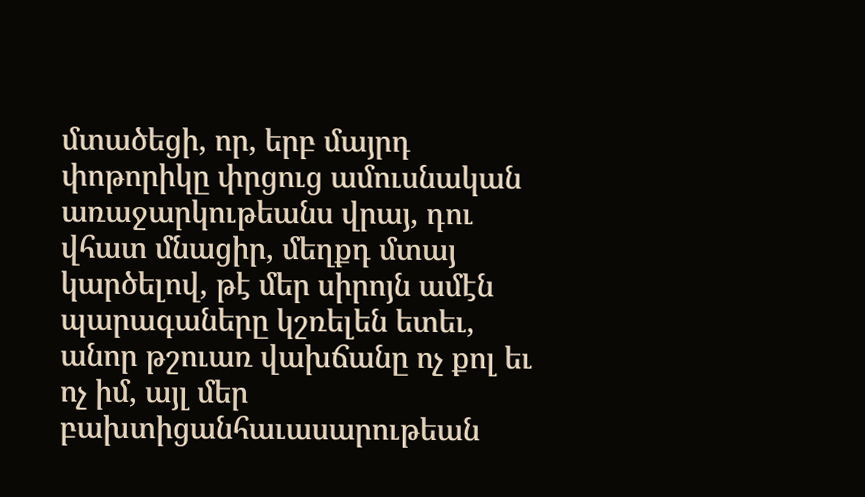մտածեցի, որ, երբ մայրդ փոթորիկը փրցուց ամուսնական առաջարկութեանս վրայ, դու վհատ մնացիր, մեղքդ մտայ կարծելով, թէ մեր սիրոյն ամէն պարագաները կշռելեն ետեւ, անոր թշուառ վախճանը ոչ քոլ եւ ոչ իմ, այլ մեր բախտիցանհաւասարութեան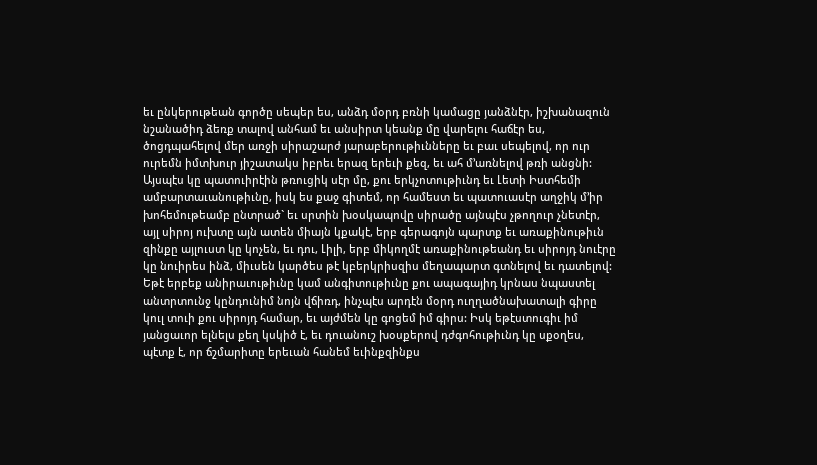եւ ընկերութեան գործը սեպեր ես, անձդ մօրդ բռնի կամացը յանձնէր, իշխանազուն նշանածիդ ձեռք տալով անհամ եւ անսիրտ կեանք մը վարելու հաճէր ես, ծոցդպահելով մեր առջի սիրաշարժ յարաբերութիւնները եւ բաւ սեպելով, որ ուր ուրեմն իմտխուր յիշատակս իբրեւ երազ երեւի քեզ, եւ ահ մ’առնելով թռի անցնի: Այսպէս կը պատուիրէին թռուցիկ սէր մը, քու երկչոտութիւնդ եւ Լետի Իստհեմի ամբարտաւանութիւնը, իսկ ես քաջ գիտեմ, որ համեստ եւ պատուասէր աղջիկ մ’իր խոհեմութեամբ ընտրած` եւ սրտին խօսկապովը սիրածը այնպէս չթողուր չնետէր, այլ սիրոյ ուխտը այն ատեն միայն կքակէ, երբ գերագոյն պարտք եւ առաքինութիւն զինքը այլուստ կը կոչեն, եւ դու, Լիլի, երբ միկողմէ առաքինութեանդ եւ սիրոյդ նուէրը կը նուիրես ինձ, միւսեն կարծես թէ կբերկրիսզիս մեղապարտ գտնելով եւ դատելով: Եթէ երբեք անիրաւութիւնը կամ անգիտութիւնը քու ապագայիդ կրնաս նպաստել անտրտունջ կընդունիմ նոյն վճիռդ, ինչպէս արդէն մօրդ ուղղածնախատալի գիրը կուլ տուի քու սիրոյդ համար, եւ այժմեն կը գոցեմ իմ գիրս: Իսկ եթէստուգիւ իմ յանցաւոր ելնելս քեղ կսկիծ է, եւ դուանուշ խօսքերով դժգոհութիւնդ կը սքօղես, պէտք է, որ ճշմարիտը երեւան հանեմ եւինքզինքս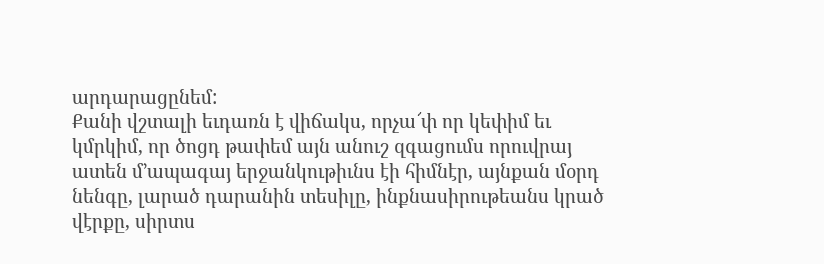արդարացընեմ:
Քանի վշտալի եւդառն է վիճակս, որչա՜փ որ կեփիմ եւ կմրկիմ, որ ծոցդ թափեմ այն անուշ զգացումս որուվրայ ատեն մ’ապագայ երջանկութիւնս էի հիմնէր, այնքան մօրդ նենգը, լարած դարանին տեսիլը, ինքնասիրութեանս կրած վէրքը, սիրտս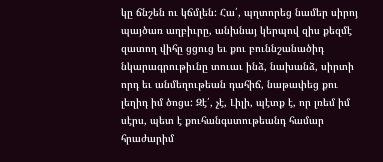կը ճնշեն ու կճմլեն: Հա՛, պղտորեց նամեր սիրոյ պայծառ աղբիւրը, անխնայ կերպով զիս քեզմէ զատող վիհը ցցուց եւ քու բուննշանածիդ նկարագրութիւնը տուաւ ինձ, նախանձ, սիրտի որդ եւ անմեղութեան դահիճ, նաթափեց քու լեղիդ իմ ծոցս: Զէ՛, չէ, Լիլի, պէտք է, որ լռեմ իմ սէրս, պետ է քուհանգստութեանդ համար հրաժարիմ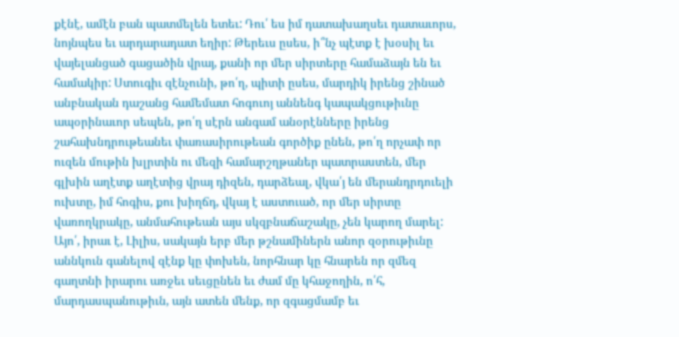քէնէ, ամէն բան պատմելեն ետեւ: Դու՛ ես իմ դատախաղսեւ դատաւորս, նոյնպես եւ արդարադատ եղիր: Թերեւս ըսես, ի՞նչ պէտք է խօսիլ եւ վայելանցած գացածին վրայ, քանի որ մեր սիրտերը համաձայն են եւ համակիր: Ստուգիւ զէնչունի, թո՛ղ, պիտի ըսես, մարդիկ իրենց շինած անբնական դաշանց համեմատ հոգուոյ աննենգ կապակցութիւնը ապօրինաւոր սեպեն, թո՛ղ սէրն անգամ անօրէնները իրենց շահախնդրութեանեւ փառասիրութեան գործիք ընեն, թո՛ղ որչափ որ ուզեն մութին խլրտին ու մեզի համարշղթաներ պատրաստեն, մեր գլխին աղէտք աղէտից վրայ դիզեն, դարձեալ, վկա՛յ են մերանդրդուելի ուխտը, իմ հոգիս, քու խիղճդ, վկայ է աստուած, որ մեր սիրտը վառողկրակը, անմահութեան այս սկզբնաճաշակը, չեն կարող մարել: Այո՛, իրաւ է, Լիլիս, սակայն երբ մեր թշնամիներն անոր զօրութիւնը աննկուն գանելով զէնք կը փոխեն, նորհնար կը հնարեն որ զմեզ գաղտնի իրարու առջեւ սեւցընեն եւ ժամ մը կհաջողին, ո՛հ, մարդասպանութիւն, այն ատեն մենք, որ զգացմամբ եւ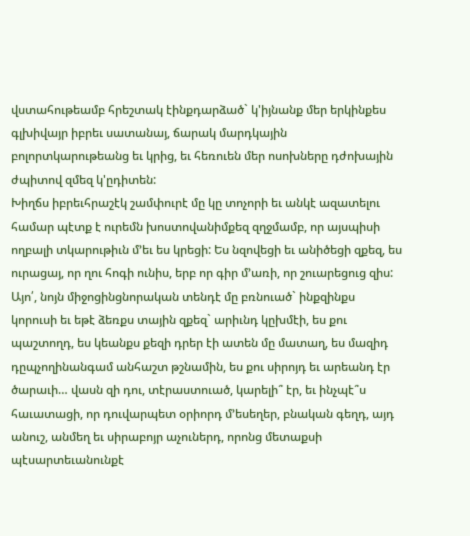վստահութեամբ հրեշտակ էինքդարձած` կ'իյնանք մեր երկինքես գլխիվայր իբրեւ սատանայ, ճարակ մարդկային բոլորտկարութեանց եւ կրից, եւ հեռուեն մեր ոսոխները դժոխային ժպիտով զմեզ կ'ըդիտեն:
Խիղճս իբրեւհրաշէկ շամփուրէ մը կը տոչորի եւ անկէ ազատելու համար պէտք է ուրեմն խոստովանիմքեզ զղջմամբ, որ այսպիսի ողբալի տկարութիւն մ’եւ ես կրեցի: Ես նզովեցի եւ անիծեցի զքեզ, ես ուրացայ, որ ղու հոգի ունիս, երբ որ գիր մ’առի, որ շուարեցուց զիս: Այո՛, նոյն միջոցինցնորական տենդէ մը բռնուած` ինքզինքս կորուսի եւ եթէ ձեռքս տային զքեզ` արիւնդ կըխմէի, ես քու պաշտողդ, ես կեանքս քեզի դրեր էի ատեն մը մատաղ, ես մազիդ դըպչողինանգամ անհաշտ թշնամին, ես քու սիրոյդ եւ արեանդ էր ծարաւի… վասն զի դու, տէրաստուած, կարելի՞ էր, եւ ինչպէ՞ս հաւատացի, որ դուվարպետ օրիորդ մ’եսեղեր, բնական գեղդ, այդ անուշ, անմեղ եւ սիրաբոյր աչուներդ, որոնց մետաքսի պէսարտեւանունքէ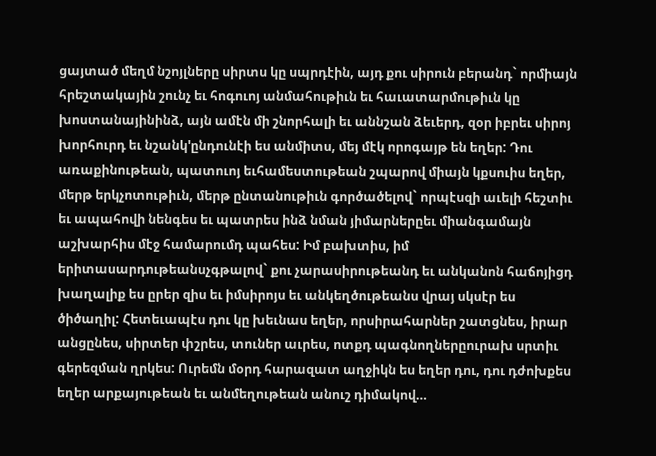ցայտած մեղմ նշոյլները սիրտս կը սպրդէին, այդ քու սիրուն բերանդ` որմիայն հրեշտակային շունչ եւ հոգուոյ անմահութիւն եւ հաւատարմութիւն կը խոստանայինինձ, այն ամէն մի շնորհալի եւ աննշան ձեւերդ, զօր իբրեւ սիրոյ խորհուրդ եւ նշանկ'ընդունէի ես անմիտս, մեյ մէկ որոգայթ են եղեր: Դու առաքինութեան, պատուոյ եւհամեստութեան շպարով միայն կքսուիս եղեր, մերթ երկչոտութիւն, մերթ ընտանութիւն գործածելով` որպէսզի աւելի հեշտիւ եւ ապահովի նենգես եւ պատրես ինձ նման յիմարներըեւ միանգամայն աշխարհիս մէջ համարումդ պահես: Իմ բախտիս, իմ երիտասարդութեանսչգթալով` քու չարասիրութեանդ եւ անկանոն հաճոյիցդ խաղալիք ես ըրեր զիս եւ իմսիրոյս եւ անկեղծութեանս վրայ սկսէր ես ծիծաղիլ: Հետեւապէս դու կը խեւնաս եղեր, որսիրահարներ շատցնես, իրար անցընես, սիրտեր փշրես, տուներ աւրես, ոտքդ պագնողներըուրախ սրտիւ գերեզման ղրկես: Ուրեմն մօրդ հարազատ աղջիկն ես եղեր դու, դու դժոխքես եղեր արքայութեան եւ անմեղութեան անուշ դիմակով…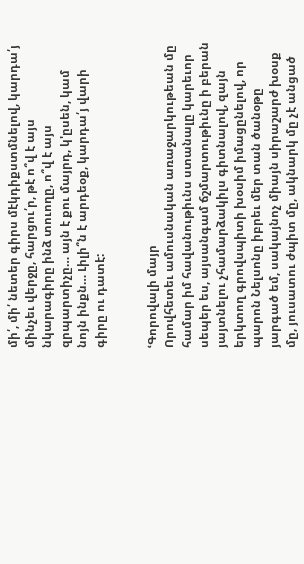մի՛, մի՛ նետեր գիրս մէկդիքստմնելով, կարդա՛յ մինչեւ վերջը, հարցու՛ր, թէ ո՞վ է այս նկարագիրը ինձ տուողը, ո՞վ է այս զրպարտիչը… այն է քու մայրդ, կ'ըսեն, կամ նոյն ինքն… Լիլի՞ն է արդեօք, կարդա՛յ վարի գիրը ու դատէ:


ՙԳորովալի մայր
Որովհետեւ ամուսնական առաջարկութեան մը համար իմ հավանութիւնս ստանալը կարեւոր սեպեր ես, այսանգամ ճշմարտութիւնը ի բերան յայտնելու չհամարձակիլս գիտնալով, զայն երկտող գրովսպիտի խօսիմ իմացընելով, որ պարոն Նելսոնը իբրեւ մեր տան ծանօթը յարգած եմ, սակայնոչ միայն սիրաշարժ խօսք մը, յուսատու ժպիտ մը, ակնարկ մը չէ անցած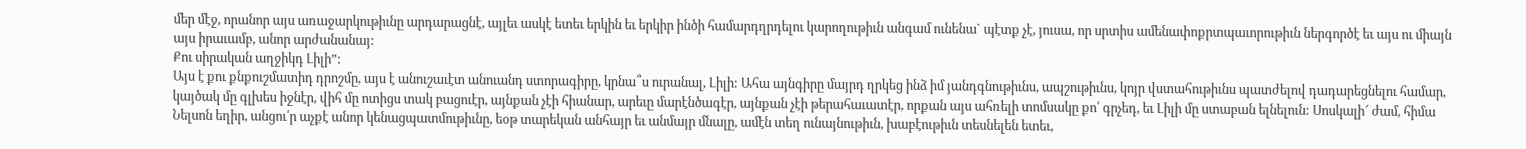մեր մէջ, որանոր այս առաջարկութիւնը արդարացնէ, այլեւ ասկէ ետեւ երկին եւ երկիր ինծի համարդղրդելու կարողութիւն անգամ ունենա` պէտք չէ, յուսա, որ սրտիս ամենափոքրտպաւորութիւն ներգործէ եւ այս ու միայն այս իրաւամբ, անոր արժանանայ:
Քու սիրական աղջիկդ Լիլի”:
Այս է քու քնքուշմատիդ դրոշմը, այս է անուշաւէտ անուանդ ստորագիրը, կրնա՞ս ուրանալ, Լիլի: Ահա այնգիրը մայրդ ղրկեց ինձ իմ յանդգնութիւնս, ապշութիւնս, կոյր վստահութիւնս պատժելով դադարեցնելու համար, կայծակ մը գլխես իջնէր, վիհ մը ոտիցս տակ բացուէր, այնքան չէի հիանար, արեւը մարէնծագէր, այնքան չէի թերահաւատէր, որքան այս ահռելի տոմսակը քո՛ գրչեդ, եւ Լիլի մը ստաբան ելնելուն: Սոսկալի՜ ժամ, հիմա Նելսոն եղիր, անցու՛ր աչքէ անոր կենացպատմութիւնը, եօթ տարեկան անհայր եւ անմայր մնալը, ամէն տեղ ունայնութիւն, խաբէութիւն տեսնելեն ետեւ,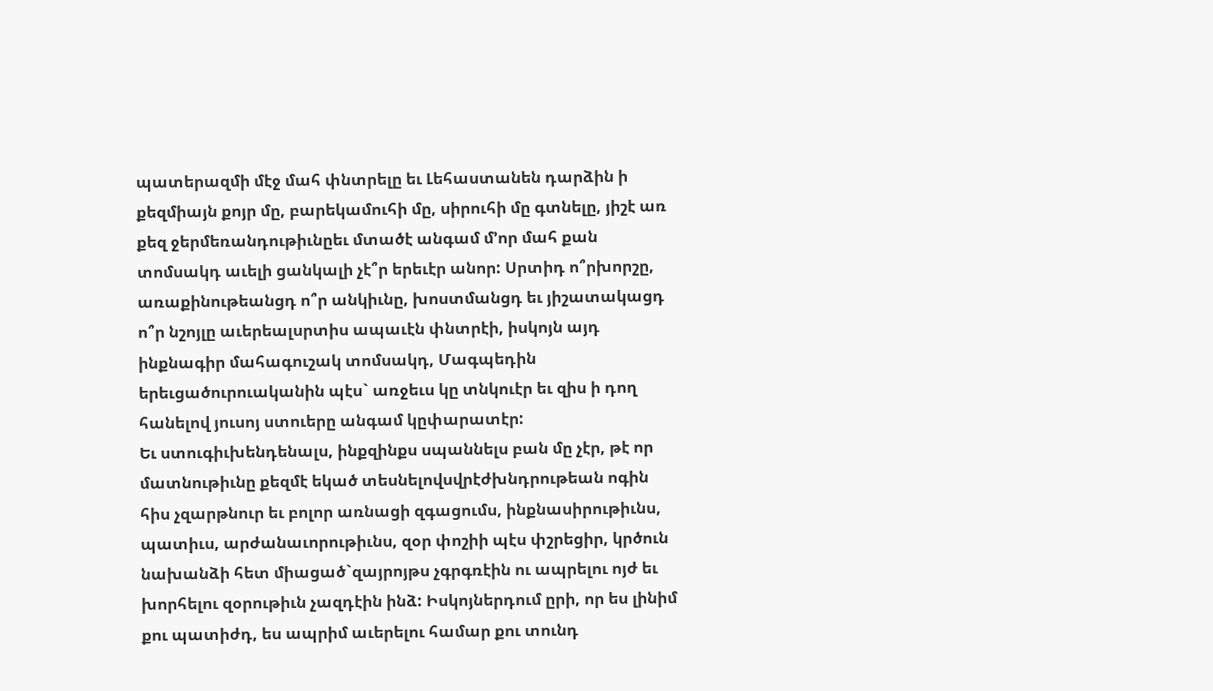պատերազմի մէջ մահ փնտրելը եւ Լեհաստանեն դարձին ի քեզմիայն քոյր մը, բարեկամուհի մը, սիրուհի մը գտնելը, յիշէ առ քեզ ջերմեռանդութիւնըեւ մտածէ անգամ մ’որ մահ քան տոմսակդ աւելի ցանկալի չէ՞ր երեւէր անոր: Սրտիդ ո՞րխորշը, առաքինութեանցդ ո՞ր անկիւնը, խոստմանցդ եւ յիշատակացդ ո՞ր նշոյլը աւերեալսրտիս ապաւէն փնտրէի, իսկոյն այդ ինքնագիր մահագուշակ տոմսակդ, Մագպեդին երեւցածուրուականին պէս` առջեւս կը տնկուէր եւ զիս ի դող հանելով յուսոյ ստուերը անգամ կըփարատէր:
Եւ ստուգիւխենդենալս, ինքզինքս սպաննելս բան մը չէր, թէ որ մատնութիւնը քեզմէ եկած տեսնելովսվրէժխնդրութեան ոգին հիս չզարթնուր եւ բոլոր առնացի զգացումս, ինքնասիրութիւնս, պատիւս, արժանաւորութիւնս, զօր փոշիի պէս փշրեցիր, կրծուն նախանձի հետ միացած`զայրոյթս չգրգռէին ու ապրելու ոյժ եւ խորհելու զօրութիւն չազդէին ինձ: Իսկոյներդում ըրի, որ ես լինիմ քու պատիժդ, ես ապրիմ աւերելու համար քու տունդ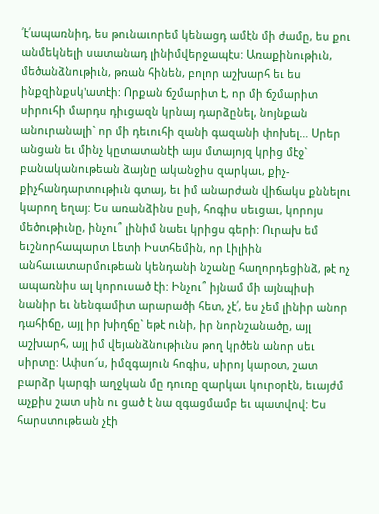՛է՛ապառնիդ, ես թունաւորեմ կենացդ ամէն մի ժամը, ես քու անմեկնելի սատանադ լինիմվերջապէս: Առաքինութիւն, մեծանձնութիւն, թռան հինեն, բոլոր աշխարհ եւ ես ինքզինքսկ'ատէի: Որքան ճշմարիտ է, որ մի ճշմարիտ սիրուհի մարդս դիւցազն կրնայ դարձընել, նոյնքան անուրանալի` որ մի դեւուհի զանի գազանի փոխել… Սրեր անցան եւ մինչ կըտատանէի այս մտայոյզ կրից մէջ` բանականութեան ձայնը ականջիս զարկաւ, քիչ-քիչհանդարտութիւն գտայ, եւ իմ անարժան վիճակս քննելու կարող եղայ: Ես առանձինս ըսի, հոգիս սեւցաւ, կորոյս մեծութիւնը, ինչու՞ լինիմ նաեւ կրիցս գերի: Ուրախ եմ եւշնորհապարտ Լետի Իստհեմին, որ Լիլիին անհաւատարմութեան կենդանի նշանը հաղորդեցինձ, թէ ոչ ապառնիս ալ կորուսած էի: Ինչու՞ իյնամ մի այնպիսի նանիր եւ նենգամիտ արարածի հետ, չէ՛, ես չեմ լինիր անոր դահիճը, այլ իր խիղճը` եթէ ունի, իր նորնշանածը, այլ աշխարհ, այլ իմ վեյանձնութիւնս թող կրծեն անոր սեւ սիրտը: Ափսո՜ս, իմզգայուն հոգիս, սիրոյ կարօտ, շատ բարձր կարգի աղջկան մը դուռը զարկաւ կուրօրէն, եւայժմ աչքիս շատ սին ու ցած է նա զգացմամբ եւ պատվով: Ես հարստութեան չէի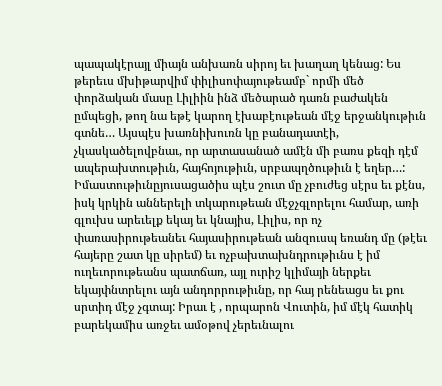պապակէրայլ միայն անխառն սիրոյ եւ խաղաղ կենաց: Ես թերեւս մխիթարվիմ փիլիսոփայութեամբ` որմի մեծ փորձական մասը Լիլիին ինձ մեծարած դառն բաժակեն ըմպեցի, թող նա եթէ կարող էխաբէութեան մէջ երջանկութիւն գտնե… Այսպէս խառնիխուռն կը բանադատէի, չկասկածելովբնաւ, որ արտասանած ամէն մի բառս քեզի դէմ ապերախտութիւն, հայհոյութիւն, սրբապղծութիւն է եղեր…:
Իմաստութիւնըյուսացածիս պէս շուտ մը չբուժեց սէրս եւ քէնս, իսկ կրկին աններելի տկարութեան մէջչգլորելու համար, առի գլուխս արեւելք եկայ եւ կնայիս, Լիլիս, որ ոչ փառասիրութեանեւ հայասիրութեան անզուսպ եռանդ մը (թէեւ հայերը շատ կը սիրեմ) եւ ոչբախտախնդրութիւնս է իմ ուղեւորութեանս պատճառ, այլ ուրիշ կլիմայի ներքեւ եկայփնտրելու այն անդորրութիւնը, որ հայ րենեացս եւ քու սրտիդ մէջ չգտայ: Իրաւ է , որպարոն Վուտին, իմ մէկ հատիկ բարեկամիս առջեւ ամօթով չերեւնալու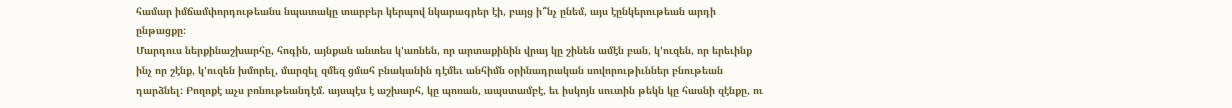համար իմճամփորդութեանս նպատակը տարբեր կերպով նկարագրեր էի, բայց ի՞նչ ընեմ, այս էընկերութեան արդի ընթացքը:
Մարդուս ներքինաշխարհը, հոգին, այնքան անտես կ'առնեն, որ արտաքինին վրայ կը շինեն ամէն բան, կ'ուզեն, որ երեւինք ինչ որ շէնք, կ'ուզեն խմորել, մարզել զմեզ ցմահ բնականին դէմեւ անհիմն օրինադրական սովորութիւններ բնութեան դարձնել: Բողոքէ աչս բռնութեանդէմ. այսպէս է աշխարհ, կը պոռան, ապստամբէ, եւ իսկոյն սուտին թեկն կը հասնի զէնքը, ու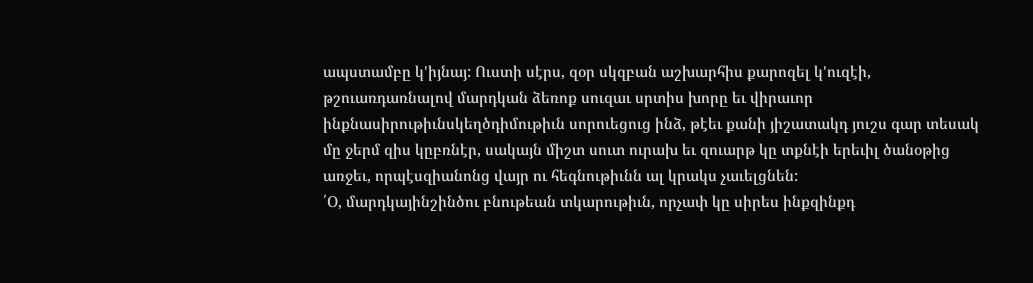ապստամբը կ'իյնայ: Ուստի սէրս, զօր սկզբան աշխարհիս քարոզել կ'ուզէի, թշուառդառնալով մարդկան ձեռոք սուզաւ սրտիս խորը եւ վիրաւոր ինքնասիրութիւնսկեղծդիմութիւն սորուեցուց ինձ, թէեւ քանի յիշատակդ յուշս գար տեսակ մը ջերմ զիս կըբռնէր, սակայն միշտ սուտ ուրախ եւ զուարթ կը տքնէի երեւիլ ծանօթից առջեւ, որպէսզիանոնց վայր ու հեգնութիւնն ալ կրակս չաւելցնեն:
՛Օ, մարդկայինշինծու բնութեան տկարութիւն, որչափ կը սիրես ինքզինքդ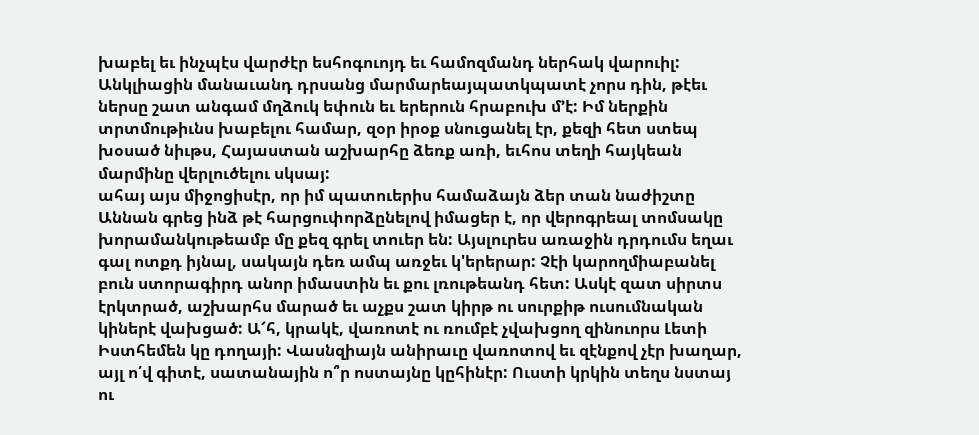խաբել եւ ինչպէս վարժէր եսհոգուոյդ եւ համոզմանդ ներհակ վարուիլ: Անկլիացին մանաւանդ դրսանց մարմարեայպատկպատէ չորս դին, թէեւ ներսը շատ անգամ մղձուկ եփուն եւ երերուն հրաբուխ մ’է: Իմ ներքին տրտմութիւնս խաբելու համար, զօր իրօք սնուցանել էր, քեզի հետ ստեպ խօսած նիւթս, Հայաստան աշխարհը ձեռք առի, եւհոս տեղի հայկեան մարմինը վերլուծելու սկսայ:
ահայ այս միջոցիսէր, որ իմ պատուերիս համաձայն ձեր տան նաժիշտը Աննան գրեց ինձ թէ հարցուփորձընելով իմացեր է, որ վերոգրեալ տոմսակը խորամանկութեամբ մը քեզ գրել տուեր են: Այսլուրես առաջին դրդումս եղաւ գալ ոտքդ իյնալ, սակայն դեռ ամպ առջեւ կ'երերար: Չէի կարողմիաբանել բուն ստորագիրդ անոր իմաստին եւ քու լռութեանդ հետ: Ասկէ զատ սիրտս էրկտրած, աշխարհս մարած եւ աչքս շատ կիրթ ու սուրքիթ ուսումնական կիներէ վախցած: Ա՜հ, կրակէ, վառոտէ ու ռումբէ չվախցող զինուորս Լետի Իստհեմեն կը դողայի: Վասնզիայն անիրաւը վառոտով եւ զէնքով չէր խաղար, այլ ո՛վ գիտէ, սատանային ո՞ր ոստայնը կըհինէր: Ուստի կրկին տեղս նստայ ու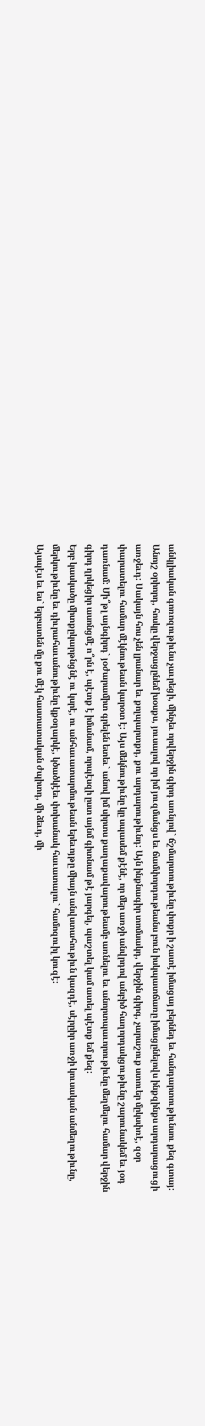անկլիական գոռոզութիւնս չաւրեցի, մինչեւ որվերջին գիրդ առնլով` ճշմարտութիւնը փոքր ի շատէ իմացայ բերնեդ եւ հանդարտութիւնսու քեզ գտայ:
Անոյշ օրիորդ, հոսկը վերջացընեմ խօսքս, յուսալով որ իմ յուզմանցս եւ ճամփորդութեանս բուն իսկպատճառը իմացընելովս ինքզինքս արդարացուցի առջեւդ: Սակայն հոս չեն լրանար եւ քոլպարտքդ, քու արդարութիւնդ: Այն ինքնագիր տոմսակդ, վերջին գիրգ, չարաշուք ստուեր մըկսփռէ, զօր փարատելու համար մէկնութեան կարօտ է: Այս մեկնութիւնը կը սպասեմ քէնէ, որ մեր առջի անվրդով անբիծ հաղորդակցութիւնը շարունակեմ եւ յօդ դառնամ: Մի՞թլ այնգիրդ` յօժարամիտ գրելեն ետեւ` անով իմ սիրտս քաղաքավարութեամբ առնելու եւ անորտպաւորութիւնը մեղմելու համար վերջին գիրդ ղրկեցիր ասոնցմէ ո՞րն է, պէտք է իմանամ, որպէսզի ըստ այնմ գիտնամ թէ յարգել, պաշտել կամ ատել պէտք եմ քեզ:
Երբ կասկածը միտքըկարթնցնէ ու կսրէ, ու անհաւատարմութեան երեւոյթը միայն անվստահութիւն կազդէ, սէրըիր առջի կուսական անմեղութիւնը, մերկութիւնը եւ դիւրահաւանութիւնը կքօղարկէ, կծածկէեւ փոխանակ հաւատալու` համոզուիլ կուզէ:
Այսպէս եւ ես` երբատեն մը քու մէկ հաստատական ժպիտդ, մի ձեւդ, մի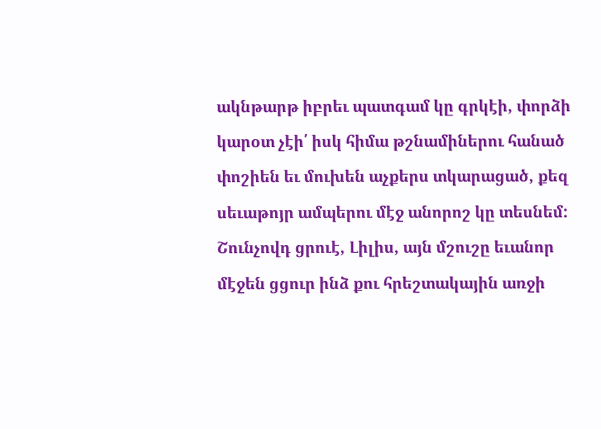ակնթարթ իբրեւ պատգամ կը գրկէի, փորձի կարօտ չէի՛ իսկ հիմա թշնամիներու հանած փոշիեն եւ մուխեն աչքերս տկարացած, քեզ սեւաթոյր ամպերու մէջ անորոշ կը տեսնեմ: Շունչովդ ցրուէ, Լիլիս, այն մշուշը եւանոր մէջեն ցցուր ինձ քու հրեշտակային առջի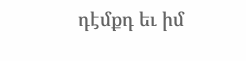դէմքդ եւ իմ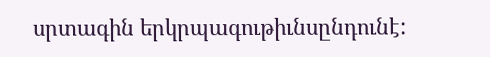սրտագին երկրպագութիւնսընդունէ: